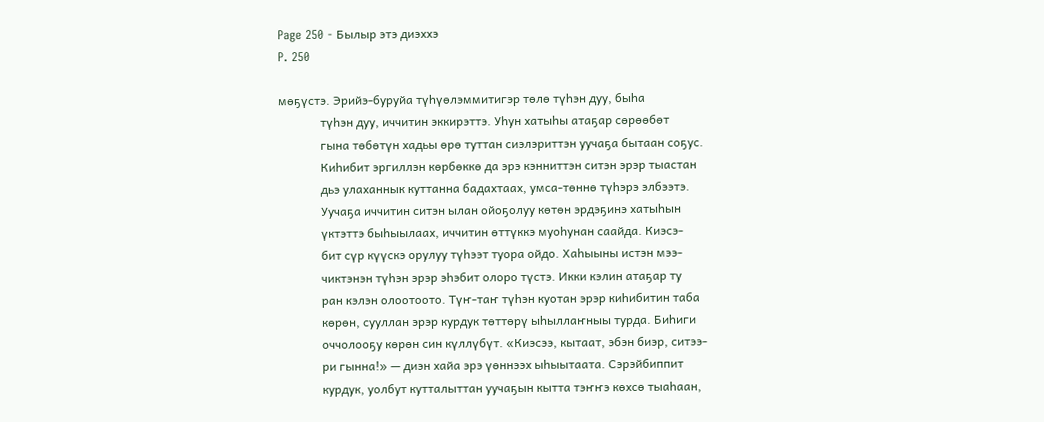Page 250 - Былыр этэ диэххэ
P. 250

мөҕүстэ. Эрийэ-буруйа түһүөлэммитигэр төлө түһэн дуу, быһа
              түһэн дуу, иччитин эккирэттэ. Уһун хатыһы атаҕар сөрөөбөт
              гына төбөтүн хадьы өрө туттан сиэлэриттэн уучаҕа бытаан соҕус.
              Киһибит эргиллэн көрбөккө да эрэ кэнниттэн ситэн эрэр тыастан
              дьэ улаханнык куттанна бадахтаах, умса-төннө түһэрэ элбээтэ.
              Уучаҕа иччитин ситэн ылан ойоҕолуу көтөн эрдэҕинэ хатыһын
              үктэттэ быһыылаах, иччитин өттүккэ муоһунан саайда. Киэсэ-
              бит сүр күүскэ орулуу түһээт туора ойдо. Хаһыыны истэн мээ-
              чиктэнэн түһэн эрэр эһэбит олоро түстэ. Икки кэлин атаҕар ту
              ран кэлэн олоотоото. Түҥ-таҥ түһэн куотан эрэр киһибитин таба
              көрөн, сууллан эрэр курдук төттөрү ыһыллаҥныы турда. Биһиги
              оччолооҕу көрөн син күллүбүт. «Киэсээ, кытаат, эбэн биэр, ситээ-
              ри гынна!» — диэн хайа эрэ үөннээх ыһыытаата. Сэрэйбиппит
              курдук, уолбут кутталыттан уучаҕын кытта тэҥҥэ көхсө тыаһаан,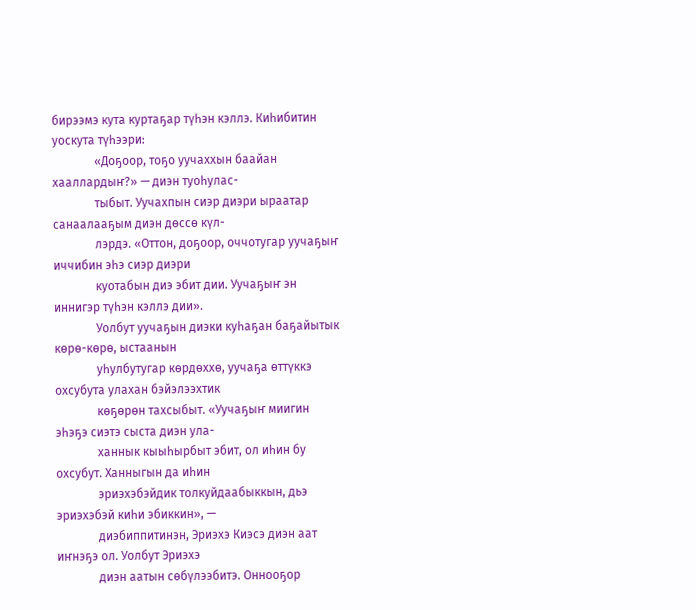бирээмэ кута куртаҕар түһэн кэллэ. Киһибитин уоскута түһээри:
              «Доҕоор, тоҕо уучаххын баайан хааллардыҥ?» — диэн туоһулас-
              тыбыт. Уучахпын сиэр диэри ыраатар санаалааҕым диэн дөссө күл-
              лэрдэ. «Оттон, доҕоор, оччотугар уучаҕыҥ иччибин эһэ сиэр диэри
              куотабын диэ эбит дии. Уучаҕыҥ эн иннигэр түһэн кэллэ дии».
              Уолбут уучаҕын диэки куһаҕан баҕайытык көрө-көрө, ыстаанын
              уһулбутугар көрдөххө, уучаҕа өттүккэ охсубута улахан бэйэлээхтик
              көҕөрөн тахсыбыт. «Уучаҕыҥ миигин эһэҕэ сиэтэ сыста диэн ула-
              ханнык кыыһырбыт эбит, ол иһин бу охсубут. Ханныгын да иһин
              эриэхэбэйдик толкуйдаабыккын, дьэ эриэхэбэй киһи эбиккин», —
              диэбиппитинэн, Эриэхэ Киэсэ диэн аат иҥнэҕэ ол. Уолбут Эриэхэ
              диэн аатын сөбүлээбитэ. Оннооҕор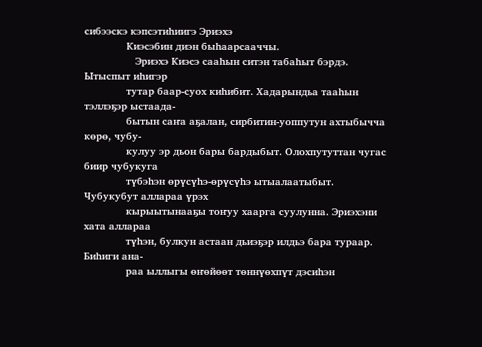сибээскэ кэпсэтиһиигэ Эриэхэ
              Киэсэбин диэн быһаарсааччы.
                 Эриэхэ Киэсэ сааһын ситэн табаһыт бэрдэ. Ытыспыт иһигэр
              тутар баар-суох киһибит. Хадарындьа тааһын тэллэҕэр ыстаада-
              бытын саҥа аҕалан, сирбитин-уоппутун ахтыбычча көрө, чубу-
              кулуу эр дьон бары бардыбыт. Олохпутуттан чугас биир чубукуга
              түбэһэн өрүсүһэ-өрүсүһэ ытыалаатыбыт. Чубукубут аллараа үрэх
              кырыытынааҕы тоҥуу хаарга суулунна. Эриэхэни хата аллараа
              түһэн, булкун астаан дьиэҕэр илдьэ бара тураар. Биһиги ана-
              раа ыллыгы өҥөйөөт төннүөхпүт дэсиһэн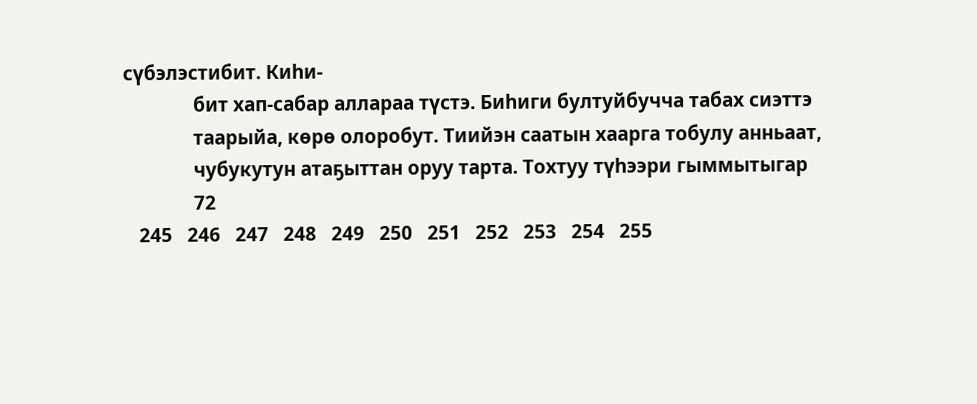сүбэлэстибит. Киһи-
              бит хап-сабар аллараа түстэ. Биһиги бултуйбучча табах сиэттэ
              таарыйа, көрө олоробут. Тиийэн саатын хаарга тобулу анньаат,
              чубукутун атаҕыттан оруу тарта. Тохтуу түһээри гыммытыгар
              72
   245   246   247   248   249   250   251   252   253   254   255